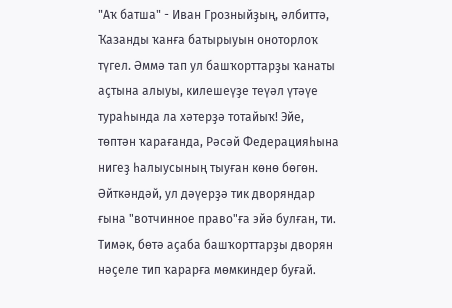"Аҡ батша" - Иван Грозныйҙың, әлбиттә, Ҡазанды ҡанға батырыуын оноторлоҡ түгел. Әммә тап ул башҡорттарҙы ҡанаты аҫтына алыуы, килешеүҙе теүәл үтәүе тураһында ла хәтерҙә тотайыҡ! Эйе, төптән ҡарағанда, Рәсәй Федерацияһына нигеҙ һалыусының тыуған көнө бөгөн. Әйткәндәй, ул дәүерҙә тик дворяндар ғына "вотчинное право"ға эйә булған, ти. Тимәк, бөтә аҫаба башҡорттарҙы дворян нәҫеле тип ҡарарға мөмкиндер буғай.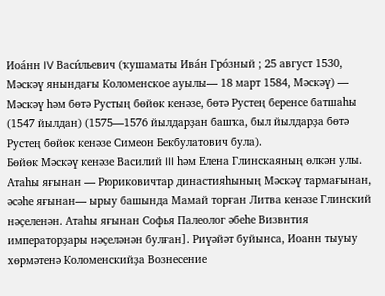Иоа́нн IV Васи́льевич (ҡушаматы Ива́н Гро́зный ; 25 август 1530, Мәскәү янындағы Коломенское ауылы— 18 март 1584, Мәскәү) — Мәскәү һәм бөтә Рустың бөйөк кенәзе, бөтә Рустең беренсе батшаһы (1547 йылдан) (1575—1576 йылдарҙан башҡа, был йылдарҙа бөтә Рустең бөйөк кенәзе Симеон Бекбулатович була).
Бөйөк Мәскәү кенәзе Василий III һәм Елена Глинскаяның өлкән улы. Атаһы яғынан — Рюриковичтар династияһының Мәскәү тармағынан, әсәһе яғынан— ырыу башында Мамай торған Литва кенәзе Глинский нәҫеленән. Атаһы яғынан Софья Палеолог әбеһе Визвнтия императорҙары нәҫеләнән булған]. Риүәйәт буйынса, Иоанн тыуыу хөрмәтенә Коломенскийҙа Вознесение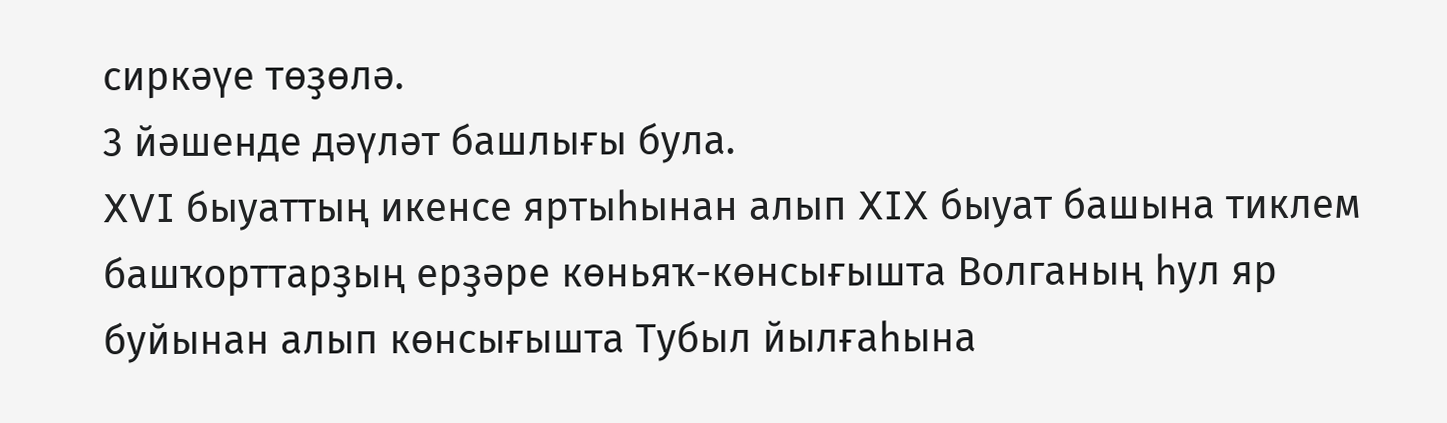сиркәүе төҙөлә.
3 йәшенде дәүләт башлығы була.
XVI быуаттың икенсе яртыһынан алып XIX быуат башына тиклем башҡорттарҙың ерҙәре көньяҡ-көнсығышта Волганың һул яр буйынан алып көнсығышта Тубыл йылғаһына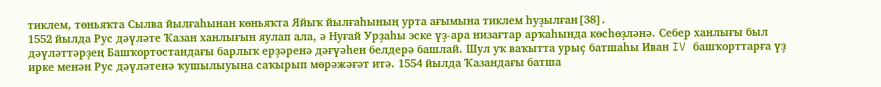тиклем, төньяҡта Сылва йылғаһынан көньяҡта Яйыҡ йылғаһының урта ағымына тиклем һуҙылған[38].
1552 йылда Рус дәүләте Ҡазан ханлығын яулап ала, ә Нуғай Урҙаһы эске үҙ-ара низағтар арҡаһында көсһөҙләнә. Себер ханлығы был дәүләттәрҙең Башҡортостандағы барлыҡ ерҙәренә дәғүәһен белдерә башлай. Шул уҡ ваҡытта урыҫ батшаһы Иван IV башҡорттарға үҙ ирке менән Рус дәүләтенә ҡушылыуына саҡырып мөрәжәғәт итә. 1554 йылда Ҡазандағы батша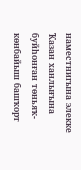наместнигына элекке Ҡазан ханлығына буйһонған төньяҡ-көнбайыш башҡорт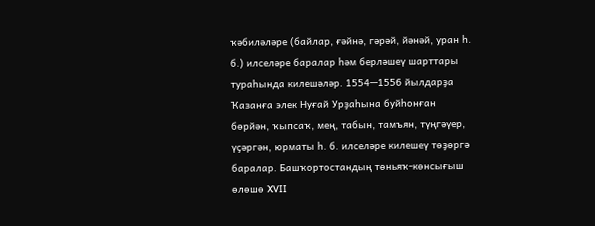ҡәбиләләре (байлар, ғәйнә, гәрәй, йәнәй, уран һ. б.) илселәре баралар һәм берләшеү шарттары тураһында килешәләр. 1554—1556 йылдарҙа Ҡазанға элек Нуғай Урҙаһына буйһонған бөрйән, ҡыпсаҡ, мең, табын, тамъян, түңгәүер, үҫәргән, юрматы һ. б. илселәре килешеү төҙөргә баралар. Башҡортостандың төньяҡ-көнсығыш өлөшө XVII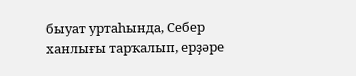быуат уртаһында, Себер ханлығы тарҡалып, ерҙәре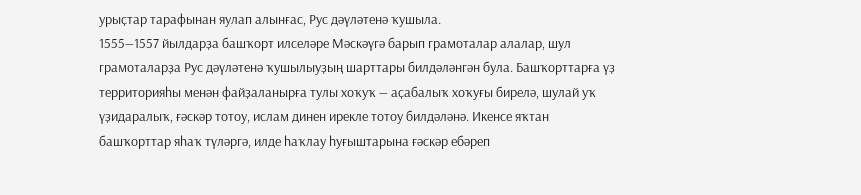урыҫтар тарафынан яулап алынғас, Рус дәүләтенә ҡушыла.
1555—1557 йылдарҙа башҡорт илселәре Мәскәүгә барып грамоталар алалар, шул грамоталарҙа Рус дәүләтенә ҡушылыуҙың шарттары билдәләнгән була. Башҡорттарға үҙ территорияһы менән файҙаланырға тулы хоҡуҡ — аҫабалыҡ хоҡуғы бирелә, шулай уҡ үҙидаралыҡ, ғәскәр тотоу, ислам динен ирекле тотоу билдәләнә. Икенсе яҡтан башҡорттар яһаҡ түләргә, илде һаҡлау һуғыштарына ғәскәр ебәреп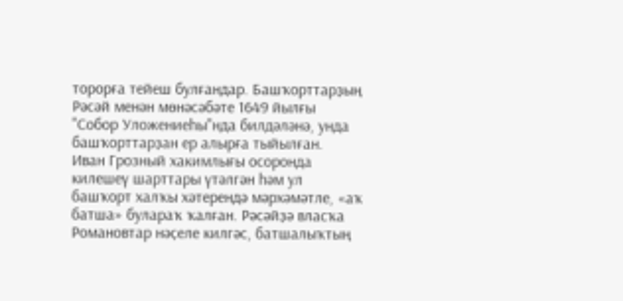торорға тейеш булғандар. Башҡорттарҙың Рәсәй менән мөнәсәбәте 1649 йылғы "Собор Уложениеһы"нда билдәләнә, унда башҡорттарҙан ер алырға тыйылған.
Иван Грозный хакимлығы осоронда килешеү шарттары үтәлгән һәм ул башҡорт халҡы хәтерендә мәрхәмәтле, «аҡ батша» булараҡ ҡалған. Рәсәйҙә власҡа Романовтар нәҫеле килгәс, батшалыҡтың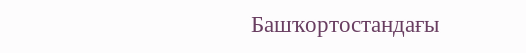Башҡортостандағы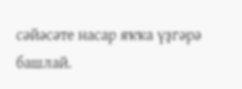сәйәсәте насар яҡҡа үҙгәрә башлай.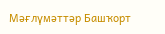Мәғлүмәттәр Башҡорт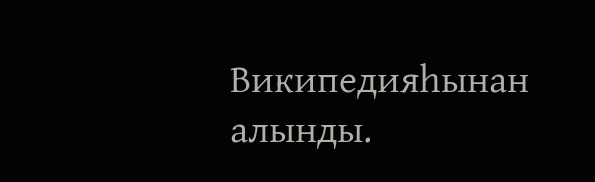Википедияһынан алынды.